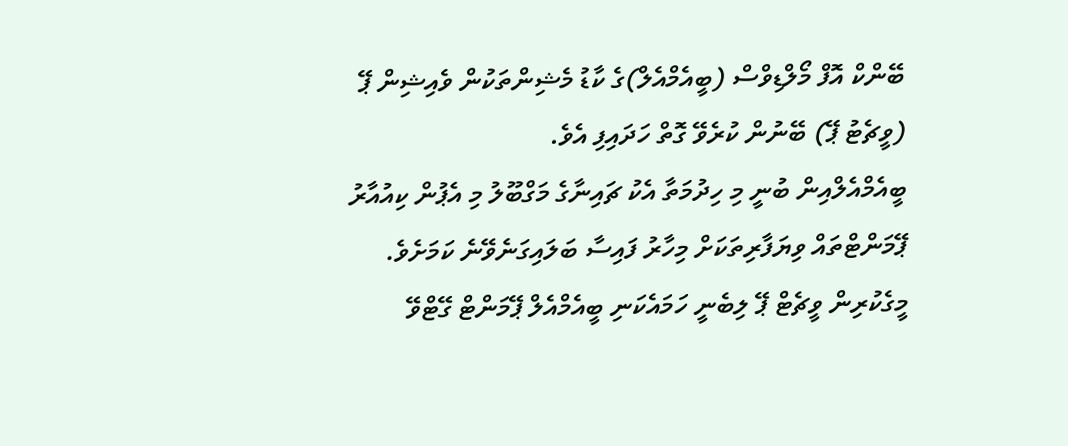ބޭންކް އޮފް މޯލްޑިވްސް (ބީއެމްއެލް)ގެ ކާޑު މެޝިންތަކުން ވެއިޝިން ޕޭ (ވީޗެޓު ޕޭ) ބޭނުން ކުރެވޭ ގޮތް ހަދައިފި އެވެ.
ބީއެމްއެލްއިން ބުނީ މި ހިދުމަތާ އެކު ޗައިނާގެ މަގްބޫލު މި އެޕުން ކިއުއާރު ޕޭމަންޓްތައް ވިޔަފާރިތަކަށް މިހާރު ފައިސާ ބަލައިގަނެވޭނެ ކަމަށެވެ. މީގެކުރިން ވީޗެޓް ޕޭ ލިބެނީ ހަމައެކަނި ބީއެމްއެލް ޕޭމަންޓް ގޭޓްވޭ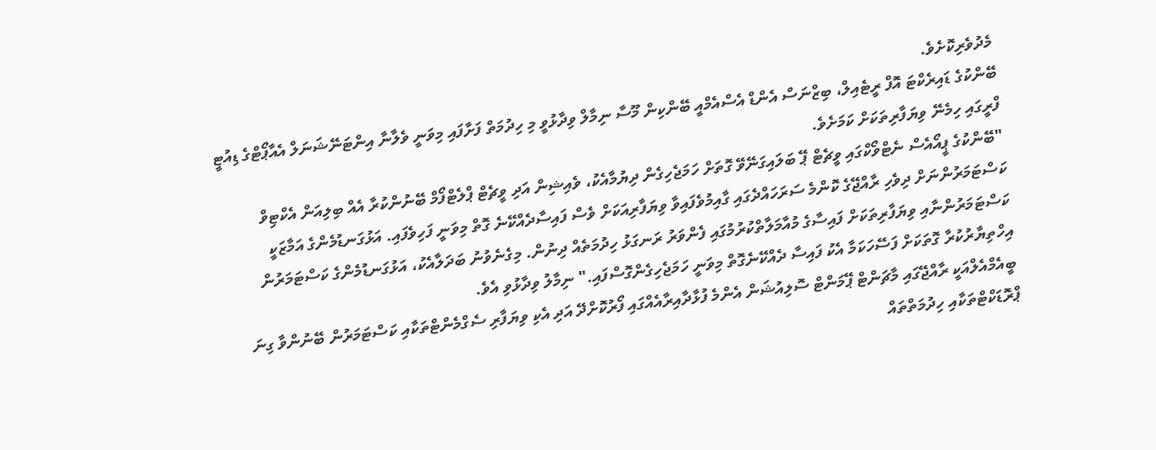މެދުވެރިކޮށެވެ.
ބޭންކުގެ ޑައިރެކްޓަ އޮފް ރީޓެއިލް، ބިޒްނަސް އެންޑް އެސްއެމްއީ ބޭންކިން މޫސާ ނިމާލް ވިދާޅުވީ މި ހިދުމަތް ފަށާފައި މިވަނީ ވެލާނާ އިންޓަނޭޝަނަލް އެއާޕޯޓްގެ ޑިއުޓީ ފްރީގައި ހިމެނޭ ވިޔަފާރިތަކަށް ކަމަށެވެ.
"ބޭންކުގެ ޕީއޯއެސް ނެޓްވޯކްގައި ވީޗެޓް ޕޭ ބަލައިގަނޭވޭ ގޮތަށް ހަމަޖެހިގެން ދިޔުމާއެކު، ވެއިޝިން އަދި ވީޗެޓް ޕްލެޓްފޯމް ބޭނުންކުރާ އެއް ބިލިއަން އެކްޓިވް ކަސްޓަމަރުންނަށް ދިވެހި ރާއްޖޭގެ ކޮންމެ ސަރަހައްދެގައި ގާއިމުވެފައިވާ ވިޔަފާރިއަކަށް ވެސް ފައިސާދެއްކޭނެ ގޮތް މިވަނީ ފަހިވެފައި. އަޅުގަނޑުމެންގެ އަމާޒަކީ ކަސްޓަމަރުންނާއި ވިޔަފާރިތަކަށް ފައިސާގެ މުއާމަލާތްކުރުމުގައި ފެންވަރު ރަނގަޅު ހިދުމަތެއް ދިނުން. މިގެނެވުނު ބަދަލާއެކު، އަޅުގަނޑުމެންގެ ކަސްޓަމަރުން އިހްތިޔާރުކުރާ ގޮތަކަށް ފަސޭހަކަމާ އެކު ފައިސާ ދެއްކޭނެގޮތް މިވަނީ ހަމަޖެހިގެންގޮސްފައި." ނިމާލު ވިދާޅުވި އެވެ.
ބީއެމްއެލްއަކީ ރާއްޖޭގައި މާޗަންޓް ޕޭމަންޓް ސޮލިއުޝަން އެންމެ ފުޅާދާއިރާއެއްގައި ފޯރުކޮށްދޭ އަދި އެކި ވިޔަފާރި ސެގްމެންޓްތަކާއި ކަސްޓަމަރުން ބޭނުންވާ ގިނަ ޕްރޮޑަކްޓްތަކާއި ހިދުމަތްތައް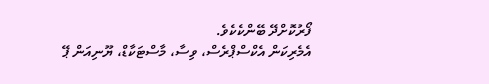ފޯރުކޮށްދޭ ބޭންކެކެވެ.
އެމެރިކަން އެކްސްޕްރެސް، ވިސާ، މާސްޓަކާޑް، ޔޫނިއަން ޕޭ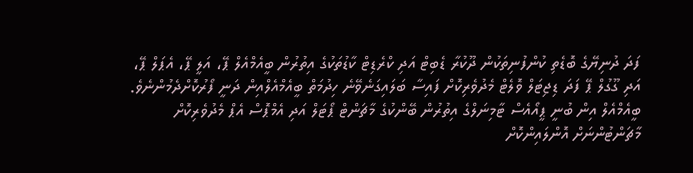ފަދަ ދުނިޔޭގެ ބޮޑެތި ކުންފުނިތަކުން ދޫކުރާ ޑެބިޓް އަދި ކްރެޑިޓް ކާޑުތަކުގެ އިތުރުން ބީއެމްއެލް ޕޭ، އަލީ ޕޭ، އެޕަލް ޕޭ، އަދި ގޫގުލް ޕޭ ފަދަ ޑިޖިޓަލް ވޮލެޓް މެދުވެރިކޮށް ފައިސާ ބަލައިގަނެވޭނެ ހިދުމަތް ބީއެމްއެލްއިން ދަނީ ފޯރުކޮށްދެމުންނެވެ.
ބީއެމްއެލް އިން ބުނީ ޕީއޯއެސް ޓާމިނަލްގެ އިތުރުން ބޭންކުގެ މާޗަންޓް ޕޯޓަލް އަދި އެމްޕޮސް އެޕް މެދުވެރިކޮށް މާޗަންޓުންނަށް އޮންލައިންކޮށް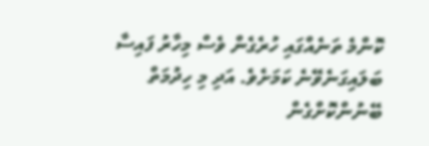ކޮންމެ ތަނެއްގައި ހުރެގެން ވެސް މިހާރު ފައިސާ ބަލައިގަނެވޭނެ ކަމަށެވެ. އަދި މި ހިދުމަތް ބޭނުންކޮށްގެން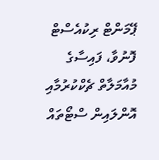ޕޭމަންޓް ރިކުއެސްޓް ފޮނުވާ، ފައިސާގެ މުއާމަލާތް ޗެކްކުރުމާއި އޮންލައިން ސްޓޯތައް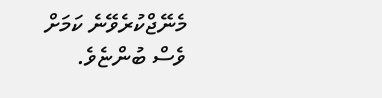މެނޭޖްކުރެވޭނެ ކަމަށް ވެސް ބުންޏެވެ.